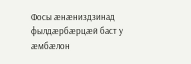Фосы ӕнӕниздзинад фылдӕрбӕрцӕй баст у ӕмбӕлон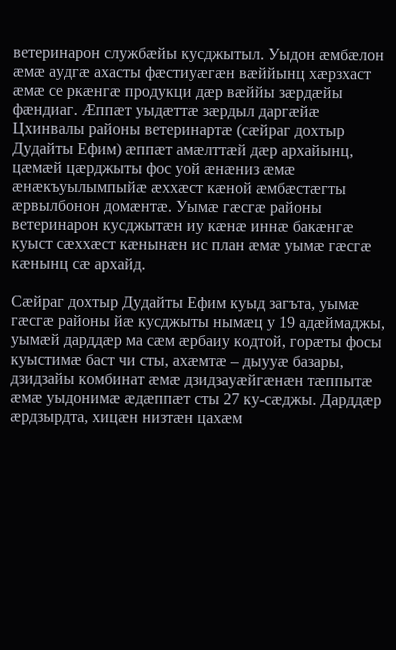ветеринарон службӕйы кусджытыл. Уыдон ӕмбӕлон ӕмӕ аудгӕ ахасты фӕстиуӕгӕн вӕййынц хӕрзхаст ӕмӕ се ркӕнгӕ продукци дӕр вӕййы зӕрдӕйы фӕндиаг. Ӕппӕт уыдӕттӕ зӕрдыл даргӕйӕ Цхинвалы районы ветеринартæ (сӕйраг дохтыр Дудайты Ефим) ӕппӕт амӕлттӕй дӕр архайынц, цӕмӕй цӕрджыты фос уой ӕнӕниз ӕмӕ ӕнӕкъуылымпыйӕ ӕххӕст кӕной ӕмбӕстӕгты ӕрвылбонон домӕнтӕ. Уымӕ гӕсгӕ районы ветеринарон кусджытӕн иу кӕнӕ иннӕ бакӕнгӕ куыст сӕххӕст кӕнынӕн ис план ӕмӕ уымӕ гӕсгӕ кӕнынц сӕ архайд.

Сӕйраг дохтыр Дудайты Ефим куыд загъта, уымӕ гӕсгӕ районы йӕ кусджыты нымӕц у 19 адӕймаджы, уымӕй дарддӕр ма сӕм ӕрбаиу кодтой, горӕты фосы куыстимӕ баст чи сты, ахӕмтӕ – дыууӕ базары, дзидзайы комбинат ӕмӕ дзидзауӕйгӕнӕн тӕппытӕ ӕмӕ уыдонимӕ ӕдӕппӕт сты 27 ку-сӕджы. Дарддӕр ӕрдзырдта, хицӕн низтӕн цахӕм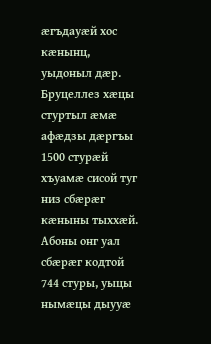ӕгъдауӕй хос кӕнынц, уыдоныл дӕр. Бруцеллез хӕцы стуртыл ӕмӕ афӕдзы дӕргъы 1500 стурӕй хъуамӕ сисой туг низ сбӕрӕг кӕныны тыххӕй. Абоны онг уал сбӕрӕг кодтой 744 стуры, уыцы нымӕцы дыууӕ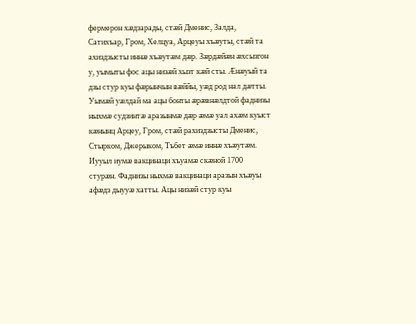фермерон хӕдзарады, стӕй Дменис, Залда, Сатихъар, Гром, Хелцуа, Арцеуы хъӕуты, стӕй та ахиздзысты иннӕ хъӕутӕм дӕр. Зӕрдӕйӕн ӕхсызгон у, уымыты фос ацы низӕй хызт кӕй сты. Ӕнӕуый та дзы стур куы фӕрынчын вӕййы, уӕд род нал дӕтты. Уымӕй уӕлдай ма ацы бонты ӕрӕвнӕлдтой фаднизы ныхмӕ судзинтӕ аразынмӕ дӕр ӕмӕ уал ахӕм куыст кӕнынц Арцеу, Гром, стӕй рахиздзысты Дменис, Стырком, Джерыком, Тъбет ӕмӕ иннӕ хъӕутӕм. Иууыл иумӕ вакцинаци хъуамӕ скӕной 1700 стурӕн. Фаднизы ныхмӕ вакцинаци аразын хъӕуы афӕдз дыууӕ хатты. Ацы низӕй стур куы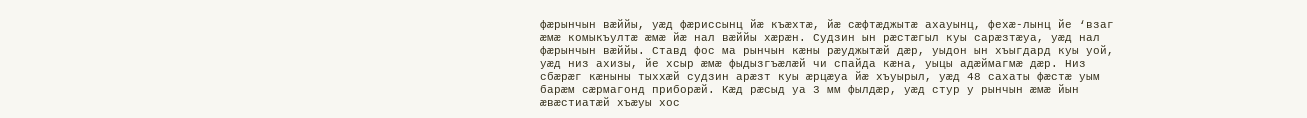фӕрынчын вӕййы, уӕд фӕриссынц йӕ къӕхтӕ, йӕ сӕфтæджытӕ ахауынц, фехӕ-лынц йе ‘взаг ӕмӕ комыкъултӕ ӕмӕ йӕ нал вӕййы хӕрӕн. Судзин ын рӕстӕгыл куы сарӕзтӕуа, уӕд нал фӕрынчын вӕййы. Ставд фос ма рынчын кӕны рӕуджытӕй дӕр, уыдон ын хъыгдард куы уой, уӕд низ ахизы, йе хсыр ӕмӕ фыдызгъӕлӕй чи спайда кӕна, уыцы адӕймагмӕ дӕр. Низ сбӕрӕг кӕныны тыххӕй судзин арӕзт куы ӕрцӕуа йæ хъуырыл, уӕд 48 сахаты фӕстӕ уым барӕм сӕрмагонд приборӕй. Кӕд рӕсыд уа 3 мм фылдӕр, уӕд стур у рынчын ӕмӕ йын ӕвӕстиатӕй хъӕуы хос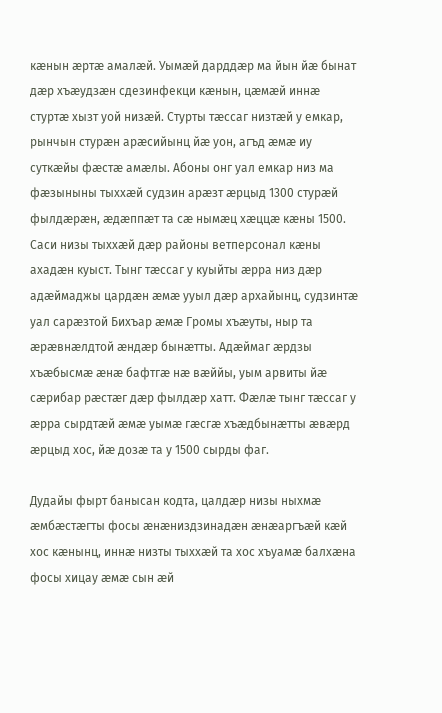кӕнын ӕртӕ амалӕй. Уымӕй дарддӕр ма йын йӕ бынат дӕр хъӕудзӕн сдезинфекци кӕнын, цӕмӕй иннӕ стуртӕ хызт уой низӕй. Стурты тӕссаг низтӕй у емкар, рынчын стурӕн арӕсийынц йӕ уон, агъд ӕмӕ иу суткӕйы фӕстӕ амӕлы. Абоны онг уал емкар низ ма фӕзыныны тыххӕй судзин арӕзт ӕрцыд 1300 стурӕй фылдӕрӕн, ӕдӕппӕт та сӕ нымӕц хӕццӕ кӕны 1500. Саси низы тыххӕй дӕр районы ветперсонал кӕны ахадӕн куыст. Тынг тӕссаг у куыйты ӕрра низ дӕр адӕймаджы цардӕн ӕмӕ ууыл дӕр архайынц, судзинтӕ уал сарӕзтой Бихъар ӕмӕ Громы хъӕуты, ныр та ӕрӕвнӕлдтой ӕндӕр бынӕтты. Адӕймаг ӕрдзы хъӕбысмӕ ӕнӕ бафтгӕ нӕ вӕййы, уым арвиты йӕ сӕрибар рӕстӕг дӕр фылдӕр хатт. Фӕлӕ тынг тӕссаг у ӕрра сырдтӕй ӕмӕ уымӕ гӕсгӕ хъӕдбынӕтты ӕвӕрд ӕрцыд хос, йӕ дозӕ та у 1500 сырды фаг.

Дудайы фырт банысан кодта, цалдӕр низы ныхмӕ ӕмбӕстӕгты фосы ӕнӕниздзинадӕн ӕнӕаргъӕй кӕй хос кӕнынц, иннӕ низты тыххӕй та хос хъуамӕ балхӕна фосы хицау ӕмӕ сын ӕй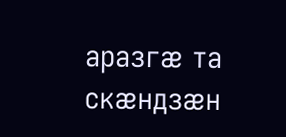аразгӕ та скӕндзӕн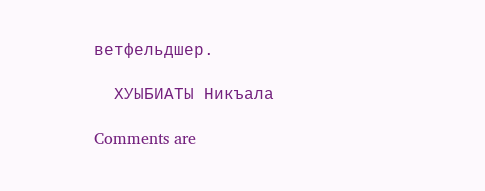ветфельдшер.

  ХУЫБИАТЫ Никъала

Comments are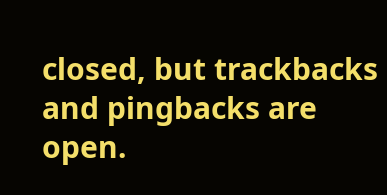closed, but trackbacks and pingbacks are open.